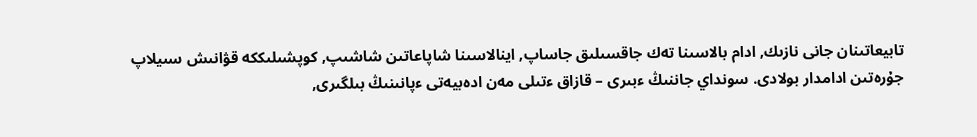تابيعاتىنان جانى نازىك, ادام بالاسىنا تەك جاقسىلىق جاساپ, اينالاسىنا شاپاعاتىن شاشىپ, كوپشىلىككە قۋانىش سىيلاپ جۇرەتىن ادامدار بولادى. سونداي جاننىڭ ءبىرى – قازاق ءتىلى مەن ادەبيەتى ءپانىنىڭ بىلگىرى,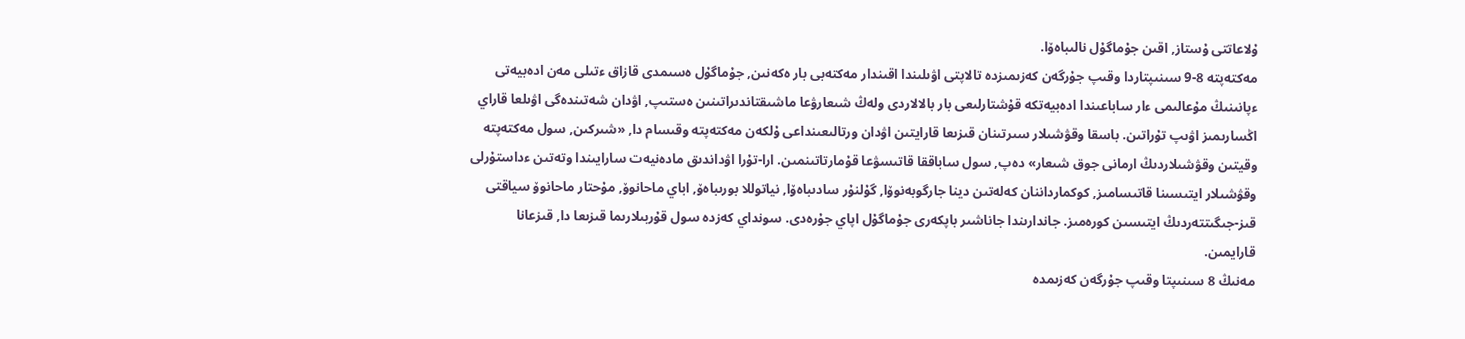ۇلاعاتتى ۇستاز, اقىن جۇماگۇل نالىباەۆا.
مەكتەپتە 8-9 سىنىپتاردا وقىپ جۇرگەن كەزىمىزدە تالاپتى اۋىلىندا اقىندار مەكتەبى بار ەكەنىن, جۇماگۇل ەسىمدى قازاق ءتىلى مەن ادەبيەتى ءپانىنىڭ مۇعالىمى ءار ساباعىندا ادەبيەتكە قۇشتارلىعى بار بالالاردى ولەڭ شىعارۋعا ماشىقتاندىراتىنىن ەستىپ, اۋدان شەتىندەگى اۋىلعا قاراي اڭسارىمىز اۋىپ تۇراتىن. باسقا وقۋشىلار سىرتىنان قىزىعا قارايتىن اۋدان ورتالىعىنداعى ۇلكەن مەكتەپتە وقىسام دا, «شىركىن, سول مەكتەپتە وقيتىن وقۋشىلاردىڭ ارمانى جوق شىعار» دەپ, سول ساباققا قاتىسۋعا قۇمارتاتىنمىن. ارا-تۇرا اۋداندىق مادەنيەت سارايىندا وتەتىن ءداستۇرلى وقۋشىلار ايتىسىنا قاتىسامىز, كوكمارداننان كەلەتىن دينا جارگوبەنوۆا, گۇلنۇر سادىباەۆا, نياتوللا بورىباەۆ, اباي ماحانوۆ, مۇحتار ماحانوۆ سياقتى قىز-جىگىتتەردىڭ ايتىسىن كورەمىز. جاندارىندا جاناشىر باپكەرى جۇماگۇل اپاي جۇرەدى. سونداي كەزدە سول قۇربىلارىما قىزىعا دا, قىزعانا قارايمىن.
مەنىڭ 8 سىنىپتا وقىپ جۇرگەن كەزىمدە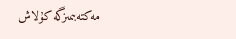مەكتەبىمىزگە كۇلاش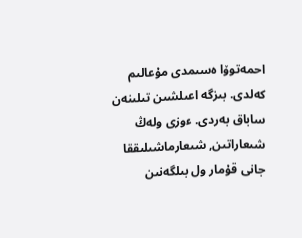احمەتوۆا ەسىمدى مۇعالىم كەلدى. بىزگە اعىلشىن تىلىنەن ساباق بەردى. ءوزى ولەڭ شىعاراتىن, شىعارماشىلىققا جانى قۇمار ول بىلگەنىن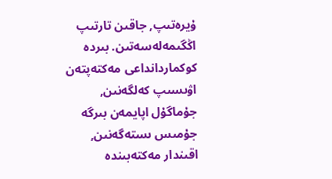ۇيرەتىپ, جاقىن تارتىپ اڭگىمەلەسەتىن. بىردە كوكماردانداعى مەكتەپتەن اۋىسىپ كەلگەنىن, جۇماگۇل اپايمەن بىرگە جۇمىس ىستەگەنىن, اقىندار مەكتەبىندە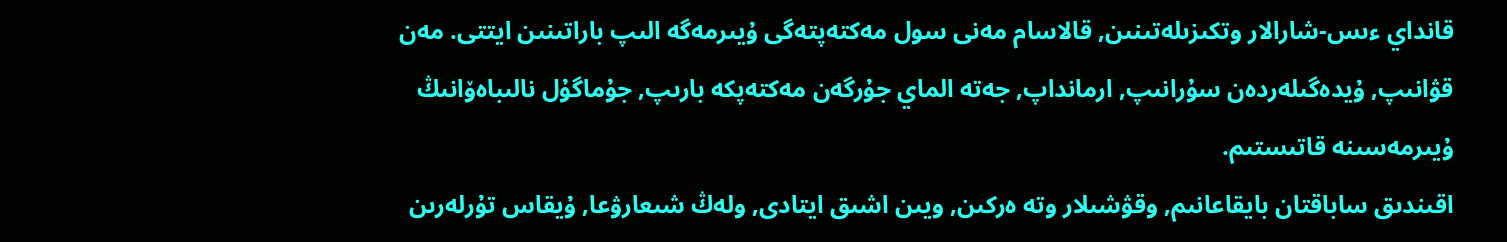قانداي ءىس-شارالار وتكىزىلەتىنىن, قالاسام مەنى سول مەكتەپتەگى ۇيىرمەگە الىپ باراتىنىن ايتتى. مەن قۋانىپ, ۇيدەگىلەردەن سۇرانىپ, ارمانداپ, جەتە الماي جۇرگەن مەكتەپكە بارىپ, جۇماگۇل نالىباەۆانىڭ ۇيىرمەسىنە قاتىستىم.
اقىندىق ساباقتان بايقاعانىم, وقۋشىلار وتە ەركىن, ويىن اشىق ايتادى, ولەڭ شىعارۋعا, ۇيقاس تۇرلەرىن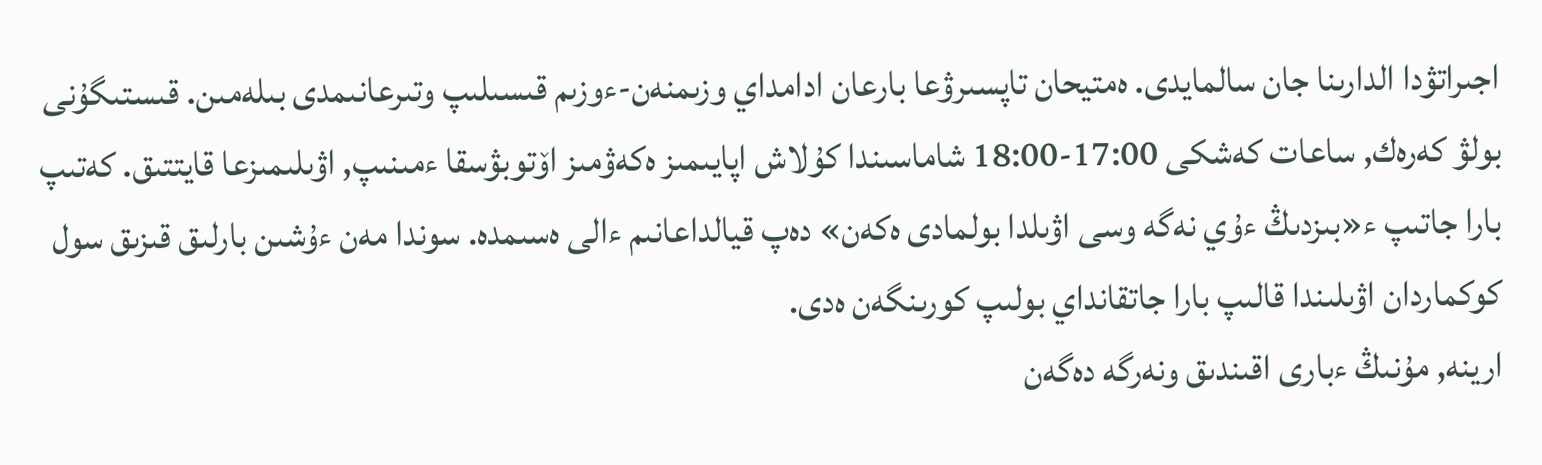اجىراتۋدا الدارىنا جان سالمايدى. ەمتيحان تاپسىرۋعا بارعان ادامداي وزىمنەن-ءوزىم قىسىلىپ وتىرعانىمدى بىلەمىن. قىستىگۇنى بولۋ كەرەك, ساعات كەشكى 17:00-18:00 شاماسىندا كۇلاش اپايىمىز ەكەۋمىز اۆتوبۋسقا ءمىنىپ, اۋىلىمىزعا قايتتىق. كەتىپ بارا جاتىپ ء«بىزدىڭ ءۇي نەگە وسى اۋىلدا بولمادى ەكەن» دەپ قيالداعانىم ءالى ەسىمدە. سوندا مەن ءۇشىن بارلىق قىزىق سول كوكماردان اۋىلىندا قالىپ بارا جاتقانداي بولىپ كورىنگەن ەدى.
ارينە, مۇنىڭ ءبارى اقىندىق ونەرگە دەگەن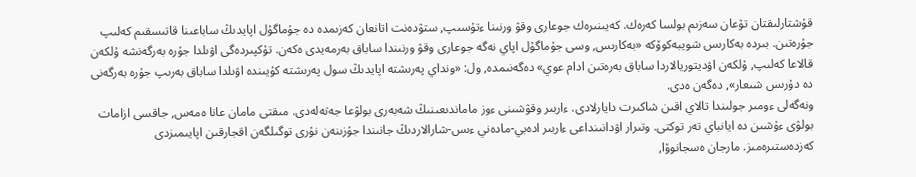قۇشتارلىقتان تۋعان سەزىم بولسا كەرەك. كەيىنىرەك جوعارى وقۋ ورنىنا ءتۇسىپ, ستۋدەنت اتانعان كەزىمدە دە جۇماگۇل اپايدىڭ ساباعىنا قاتىسقىم كەلىپ جۇرەتىن. بىردە بەكارىس شويبەكوۆكە «بەكارىس, وسى جۇماگۇل اپاي نەگە جوعارى وقۋ ورنىندا ساباق بەرمەيدى ەكەن. تۇكپىردەگى اۋىلدا جۇرە بەرگەنشە ۇلكەن قالاعا كەلىپ, ۇلكەن اۋديتوريالاردا ساباق بەرەتىن ادام عوي» دەگەنىمدە, ول: «ونداي پەرىشتە اپايدىڭ سول پەرىشتە كۇيىندە اۋىلدا ساباق بەرىپ جۇرە بەرگەنى دە دۇرىس شىعار», دەگەن ەدى.
ونەگەلى ءومىر جولىندا تالاي اقىن شاكىرت دايارلادى. ءاربىر وقۋشىنى ءوز ماماندىعىنىڭ شەبەرى بولۋعا جەتەلەدى. مىقتى مامان عانا ەمەس, جاقسى ازامات بولۋى ءۇشىن دە ايانباي تەر توكتى. وتىرار اۋدانىنداعى ءاربىر ادەبي-مادەني ءىس-شارالاردىڭ جانىندا جۇزىنەن نۇرى توگىلگەن اقجارقىن اپايىمىزدى كەزدەستىرەمىز. مارجان ەسجانوۆا,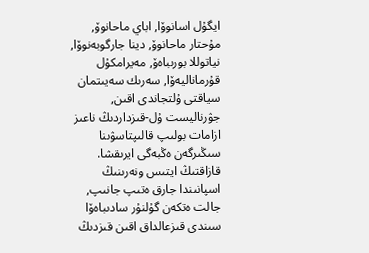ايگۇل اسانوۆا, اباي ماحانوۆ, مۇحتار ماحانوۆ, دينا جارگوبەنوۆا, نياتوللا بورىباەۆ, مەيرامكۇل قۇرماناليەۆا, سەرىك سەيىتمان سياقتى ۇلتجاندى اقىن, جۋرناليست ۇل-قىزداردىڭ ناعىز ازامات بولىپ قالىپتاسۋىنا سىڭىرگەن ەڭبەگى ايرىقشا.
قازاقتىڭ ايتىس ونەرىنىڭ اسپانىندا جارق ەتىپ جانىپ, جالت ەتكەن گۇلنۇر سادىباەۆا سىندى قىزعالداق اقىن قىزدىڭ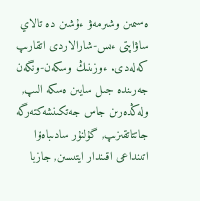ەسىمىن وشىرمەۋ ءۇشىن دە تالاي ساۋاپتى ءىس-شارالاردى اتقارىپ كەلەدى. ءوزىنىڭ وسكەن-ونگەن جەرىندە جىل سايىن ەسكە الىپ, ولەڭدەرىن جاس جەتكىنشەكتەرگە جاتتاتقىزىپ, گۇلنۇر سادىباەۆا اتىنداعى اقىندار ايتىسىن, جازبا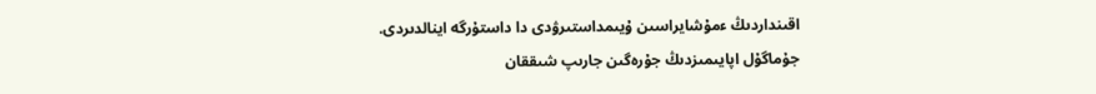اقىنداردىڭ ءمۇشايراسىن ۇيىمداستىرۋدى دا داستۇرگە اينالدىردى.
جۇماگۇل اپايىمىزدىڭ جۇرەگىن جارىپ شىققان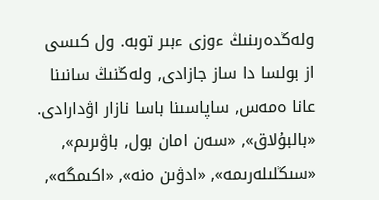ولەڭدەرىنىڭ ءوزى ءبىر توبە. ول كىسى از بولسا دا ساز جازادى, ولەڭنىڭ سانىنا عانا ەمەس, ساپاسىنا باسا نازار اۋدارادى. «بالبۇلاق», «سەن امان بول, باۋىرىم», «سىڭلىلەرىمە», «ادۋىن ەنە», «اكىمگە»,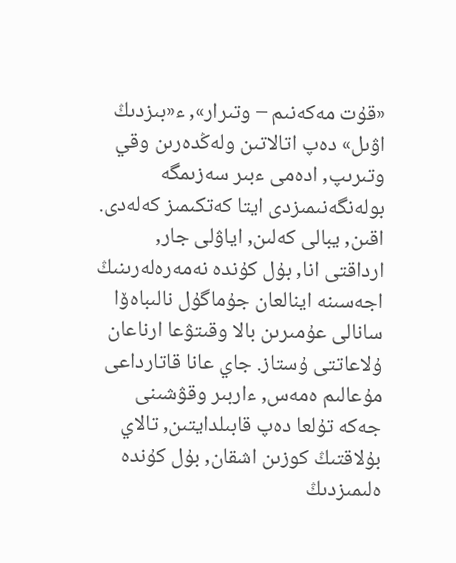«قۇت مەكەنىم – وتىرار», ء«بىزدىڭ اۋىل» دەپ اتالاتىن ولەڭدەرىن وقي وتىرىپ, ادەمى ءبىر سەزىمگە بولەنگەنىمىزدى ايتا كەتكىمىز كەلەدى.
اقىن, يبالى كەلىن, اياۋلى جار, ارداقتى انا, بۇل كۇندە نەمەرەلەرىنىڭ اجەسىنە اينالعان جۇماگۇل نالىباەۆا سانالى عۇمىرىن بالا وقىتۋعا ارناعان ۇلاعاتتى ۇستاز. جاي عانا قاتارداعى مۇعالىم ەمەس, ءاربىر وقۋشىنى جەكە تۇلعا دەپ قابىلدايتىن, تالاي بۇلاقتىڭ كوزىن اشقان, بۇل كۇندە ەلىمىزدىڭ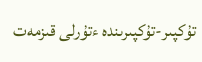تۇكپىر-تۇكپىرىندە ءتۇرلى قىزمەت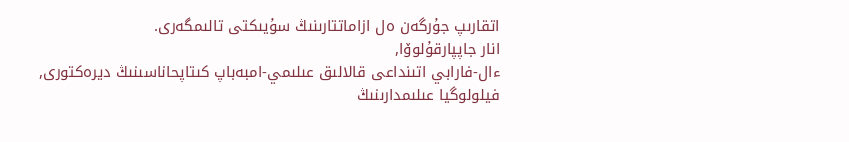اتقارىپ جۇرگەن ەل ازاماتتارىنىڭ سۇيىكتى تالىمگەرى.
انار جاپپارقۇلوۆا,
ءال-فارابي اتىنداعى قالالىق عىلىمي-امبەباپ كىتاپحاناسىنىڭ ديرەكتورى,
فيلولوگيا عىلىمدارىنىڭ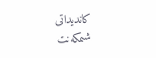كانديداتى
شىمكەنت